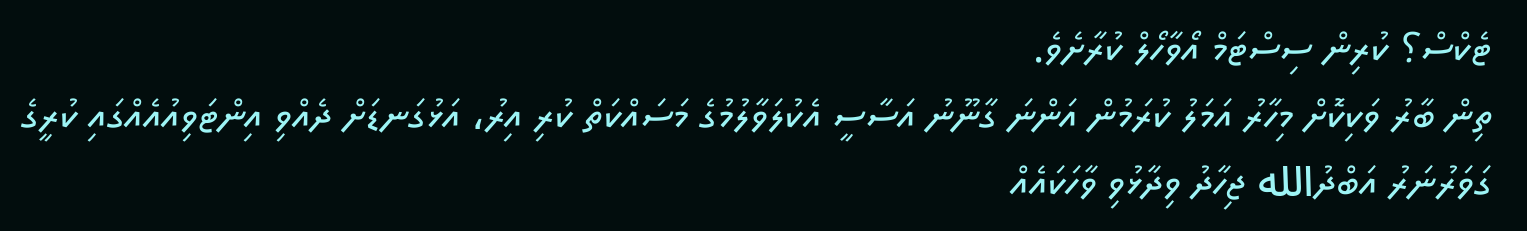ޓެކްސް؟ ކުރިން ސިސްޓަމް އޯވާހޯލް ކުރާށެވެ.
ތިން ބާރު ވަކިކޮށް މިހާރު އަމަލު ކުރަމުން އަންނަ ގާނޫނު އަސާސީ އެކުލަވާލުމުގެ މަސައްކަތް ކުރި އިރު، އަޅުގަނޑަށް ދެއްވި އިންޓަވިއުއެއްގައި ކުރީގެ ގަވަރުނަރު އަބްދުالله ޖިހާދު ވިދާޅުވި ވާހަކައެއް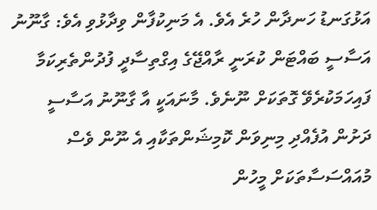އަޅުގަނޑު ހަނދާން ހުރެ އެވެ. އެ މަނިކުފާން ވިދާޅުވި އެވެ: ގާނޫނު އަސާސީ ބައްޓަން ކުރަނީ ރާއްޖޭގެ އިގްތިސާދީ ފުދުންތެރިކަމާ ފައިހަމަކުރެވޭ ގޮތަކަށް ނޫނެވެ. މާނައަކީ އާ ގާނޫނު އަސާސީ ދަށުން އުފެއްދި މިނިވަން ކޮމިޝަންތަކާއި އެ ނޫން ވެސް މުއައްސަސާތަކަށް މީހުން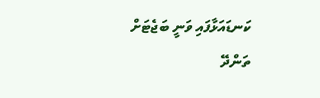ކަނޑައަޅާފައި ވަނީ ބަޖެޓަށް ތަންދޭ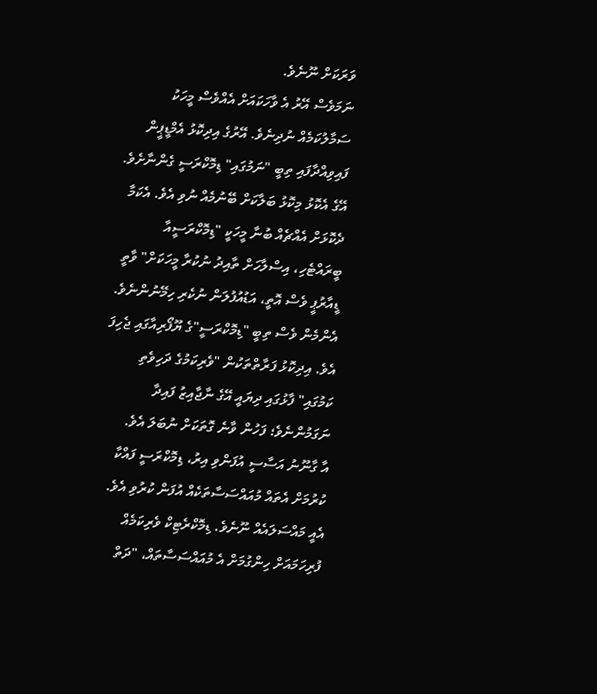ވަރަކަށް ނޫނެވެ.
ނަމަވެސް އޭރު އެ ވާހަކައަށް އެއްވެސް މީހަކު ސަމާލުކަމެއް ނުދިނެވެ. އޭރުގެ އިދިކޮޅު އެމްޑީޕީން ފައިވިއްދާފައި ތިބީ "ނަމުގައި" ޑިމޮކްރަސީ ގެންނާށެވެ. އޭގެ އެކޮޅު މިކޮޅު ބަލާކަށް ބޭނުމެއް ނުވި އެވެ. އެކަމާ ދެކޮޅަށް އެއްޗެއް ބުނާ މީހަކީ "ޑިމޮކްރަސީއާ ބީރައްޓެހި، އިސްލާހަށް ތާއިދު ނުކުރާ މީހަކަށް" ވާތީ ޑީއާރުޕީ ވެސް އޮތީ، އަޑުއުފުލަން ނުކެރި ހިމޭނުންނެވެ. އެންމެން ވެސް ތިބީ "ޑިމޮކްރަސީ"ގެ ޔޫފޯރިއާގައި ޖެހިފަ އެވެ. އިދިކޮޅު ފަރާތްތަކުން "ވެރިކަމުގެ ދަހިވެތި ކަމުގައި" ފާޅުގައި ދިޔައީ އޭގެ ނާޖާއިޒު ފައިދާ ނަގަމުންނެވެ؛ ފަހުން ވާނެ ގޮތަކަށް ނުބަލަ އެވެ.
އާ ގާނޫނު އަސާސީ އުފަންވި އިރު، ޑިމޮކްރަސީ ފައްކާ ކުރުމަށް އެތައް މުއައްސަސާތަކެއް އުފަން ކުރުވި އެވެ. އެއީ މައްސަލައެއް ނޫނެވެ. ޑިމޮކްރެޓިކް ވެރިކަމެއް ފުރިހަމައަށް ހިންގުމަށް އެ މުއައްސަސާތައް، "ދަތް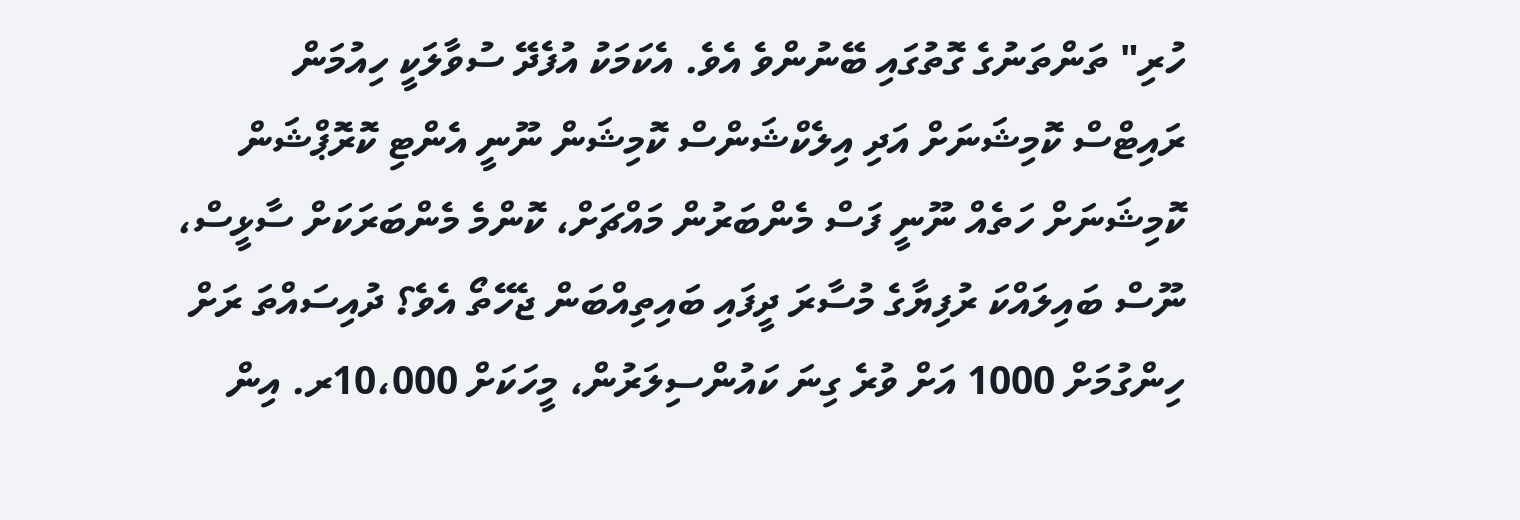ހުރި" ތަންތަނުގެ ގޮތުގައި ބޭނުންވެ އެވެ. އެކަމަކު އުފެދޭ ސުވާލަކީ ހިއުމަން ރައިޓްސް ކޮމިޝަނަށް އަދި އިލެކްޝަންސް ކޮމިޝަން ނޫނީ އެންޓި ކޮރޮޕްޝަން ކޮމިޝަނަށް ހަތެއް ނޫނީ ފަސް މެންބަރުން މައްޗަށް، ކޮންމެ މެންބަރަކަށް ސާޅީސް، ނޫސް ބައިލައްކަ ރުފިޔާގެ މުސާރަ ދީފައި ބައިތިއްބަން ޖެހޭތޯ އެވެ؟ ދުއިސައްތަ ރަށް ހިންގުމަށް 1000 އަށް ވުރެ ގިނަ ކައުންސިލަރުން، މީހަކަށް 10،000ރ. އިން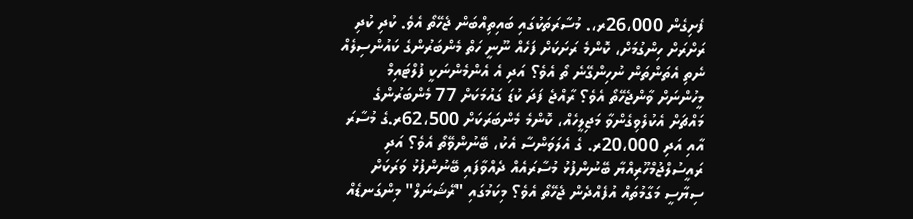ފެށިގެން 26،000ރ،. މުސާރަތަކުގައި ބައިތިއްބަން ޖެހޭތޯ އެވެ. ކުދި ކުދި ރަށްރަށް ހިންގުމަށް، ކޮންމެ ރަށަކަށް ފަހެއް ނޫނީ ހަތް މެންބަރުންގެ ކައުންސިލެއް ނެތި އެތަންތަން ނުހިންގޭނެ ތޯ އެވެ؟ އަދި އެ އެންމެންނަކީ ފުލްޓައިމް މީހުންނަށް ވާންޖެހޭތޯ އެވެ؟ ރާއްޖެ ފަދަ ކުޑަ ގައުމަކަށް 77 މެންބަރުންގެ މައްޗަށް އެކުލެވިގެންވާ މަޖިލީހެއް، ކޮންމެ މެންބަރަކަށް 62،500ރ.ގެ މުސާރަ އާއި އަދި 20،000ރ. ގެ އެލަވަންސާ އެކު، ބޭނުންވޭތޯ އެވެ؟ އަދި ރައީސުލްޖުމްހޫރިއްޔާ ބޭނުންފުޅު މުސާރައެއް ދެއްވާފައި ބޭނުންފުޅު ވަރަކަށް ސިޔާސީ މަގާމުތައް އުފެއްދެން ޖެހޭތޯ އެވެ؟ މިކަމުގައި "ރޭޝަނަލް" މިންގަނޑެއް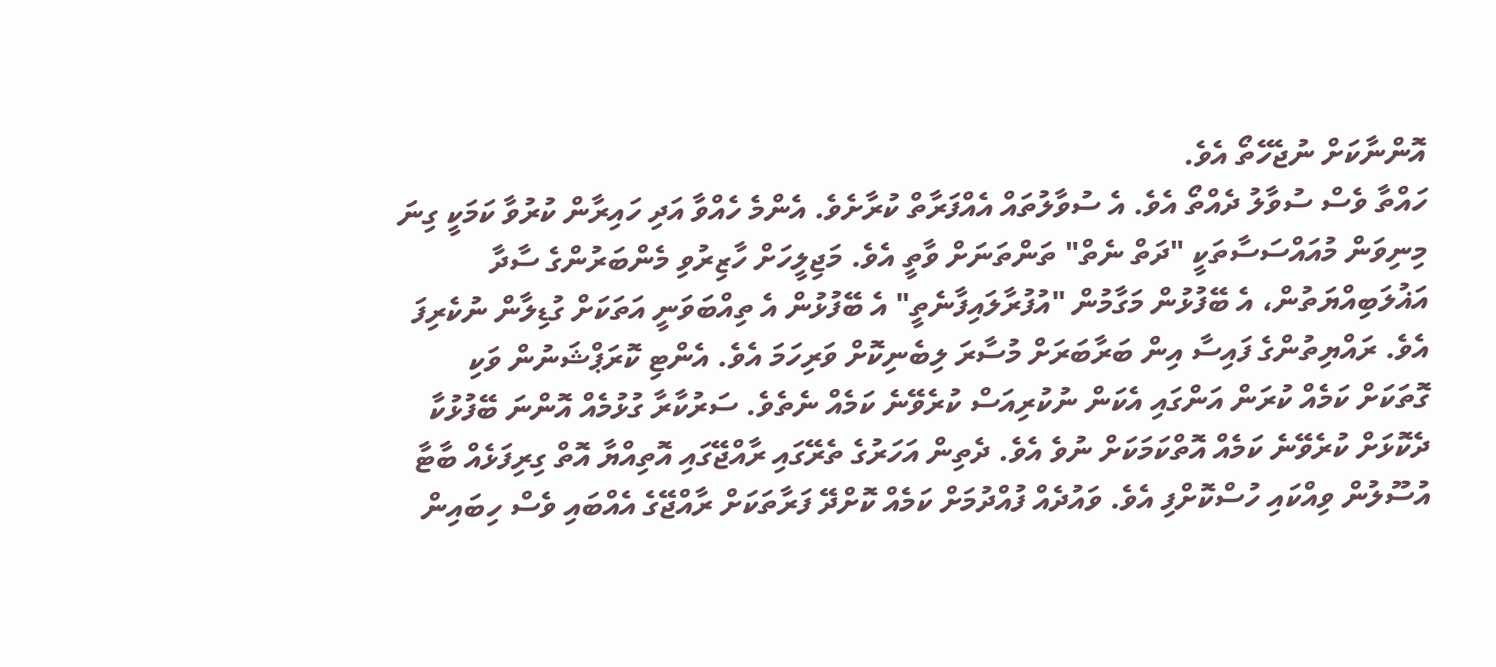އޮންނާކަށް ނުޖެހޭތޯ އެވެ.
ހައްތާ ވެސް ސުވާލު ދެއްތޯ އެވެ. އެ ސުވާލުތައް އެއްފަރާތް ކުރާށެވެ. އެންމެ ހެއްވާ އަދި ހައިރާން ކުރުވާ ކަމަކީ ގިނަ މިނިވަން މުއައްސަސާތަކީ "ދަތް ނެތް" ތަންތަނަށް ވާތީ އެވެ. މަޖިލީހަށް ހާޒިރުވި މެންބަރުންގެ ސާދާ އަޣުލަބިއްޔަތުން، އެ ބޭފުޅުން މަގާމުން "އުފުރާލައިފާނެތީ" އެ ބޭފުޅުން އެ ތިއްބަވަނީ އަތަކަށް ގުޑިލާން ނުކެރިފަ އެވެ. ރައްޔިތުންގެ ފައިސާ އިން ބަރާބަރަށް މުސާރަ ލިބެނިކޮށް ވަރިހަމަ އެވެ. އެންޓި ކޮރަޕްޝަނުން ވަކި ގޮތަކަށް ކަމެއް ކުރަން އަންގައި އެކަން ނުކުރިއަސް ކުރެވޭނެ ކަމެއް ނެތެވެ. ސަރުކާރާ ގުޅުމެއް އޮންނަ ބޭފުޅުކާ ދެކޮޅަށް ކުރެވޭނެ ކަމެއް އޮތްކަމަކަށް ނުވެ އެވެ. ދެތިން އަހަރުގެ ތެރޭގައި ރާއްޖޭގައި އޮތިއްޔާ އޮތް ގިރިފަޅެއް ބާޓާ އުސޫލުން ވިއްކައި ހުސްކޮށްފި އެވެ. ވައުދެއް ފުއްދުމަށް ކަމެއް ކޮށްދޭ ފަރާތަކަށް ރާއްޖޭގެ އެއްބައި ވެސް ހިބައިން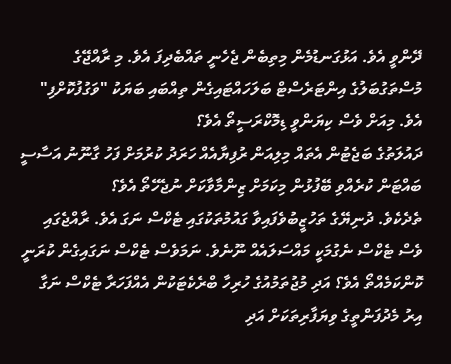ދޭންވީ އެވެ. އަޅުގަނޑުމެން މިތިބެން ޖެހެނީ ތައްބެދިފަ އެވެ. މި ރާއްޖޭގެ މުސްތަގުބަލުގެ އިންޓަރެސްޓް ބަލަހައްޓައިގެން ތިއްބައި ބަޔަކު "ވަގުފުކޮށްފި" އެވެ. މިއަށް ވެސް ކިޔަންވީ ޑިމޮކްރަސީތޯ އެވެ؟
ދައުލަތުގެ ބަޖެޓުން އެތައް މިލިއަން ރުފިޔާއެއް ހަރަދު ކުރުމަށް ފަހު ގާނޫނު އަސާސީ ބައްޓަން ކުރެއްވި ބޭފުޅުން މިކަމަށް ޒިންމާވާކަށް ނުޖެހޭތޯ އެވެ؟
ތެދެކެވެ. ދުނިޔޭގެ ތަހުޒީބުވެފައިވާ ގައުމުތަކުގައި ޓެކްސް ނަގަ އެވެ. ރާއްޖެގައި ވެސް ޓެކްސް ނެގުމަކީ މައްސަލައެއް ނޫނެވެ. ނަމަވެސް ޓެކްސް ނަގައިގެން ކުރަނީ ކޮންކަމެއްތޯ އެވެ؟ އަދި މުޖުތަމުއުގެ ހުރިހާ ބްރެކެޓަކުން އެއްފަހަރާ ޓެކްސް ނަގާ އިރު މެދުފަންތީގެ ވިޔަފާރިތަކަށް އަދި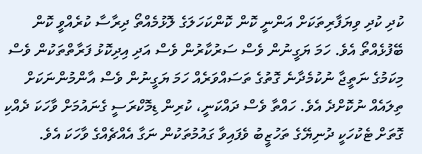ކުދި ކުދި ވިޔަފާރިތަކަށް އަންނީ ކޮން ކޮންކަހަލަގެ ލޮޅުމެއްތޯ ދިރާސާ ކުރެއްވީ ކޮން ބޭފުޅެއްތޯ އެވެ. ހަމަ ޔަގީނުން ވެސް ސަރުކާރުން ވެސް އަދި އިދިކޮޅު ފަރާތްތަކުން ވެސް މިކަމުގެ ނަތީޖާ ނުކުމެދާނެ ގޮތުގެ ތަސައްވަރެއް ހަމަ ޔަގީނުން ވެސް އާންމުންނަކަށް ތިލައެއް ނުކޮށްދެ އެވެ. ހައްތާ ވެސް ދައްކަނީ، ކުރިން ޑިމޮކްރަސީ ގެނައުމަށް ވާހަކަ ދެއްކި ގޮތަށް ޓެކުހަކީ ދުނިޔޭގެ ތަހުޒީބު ވެފައިވާ ގައުމުތަކުން ނަގާ އެއްޗެއްގެ ވާހަކަ އެވެ.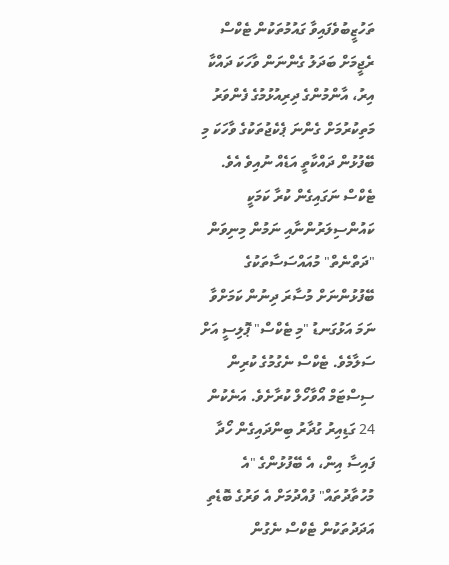ތަހުޒީބުވެފައިވާ ގައުމުތަކުން ޓެކްސް ރެޖީމަށް ބަދަލު ގެންނަން ވާހަކަ ދައްކާ އިރު، އާންމުންގެ ދިރިއުޅުމުގެ ފެންވަރު މަތިކުރުމަށް ގެންނަ ޕެކެޖުތަކުގެ ވާހަކަ މި ބޭފުޅުން ދައްކާތީ އަޑެއް ނުއިވެ އެވެ.
ޓެކްސް ނަގައިގެން ކުރާ ކަމަކީ ކައުންސިލަރުންނާއި ނަމުން މިނިވަން "ދަތްނެތް" މުއައްސަސާތަކުގެ ބޭފުޅުންނަށް މުސާރަ ދިނުން ކަމަށްވާ ނަމަ އަޅުގަނޑު "މި ޓެކްސް" ޕޮލިސީ އަށް ސަލާމެވެ. ޓެކްސް ނެގުމުގެ ކުރިން ސިސްޓަމް އޯވާހޯލް ކުރާށެވެ. އަނެކުން 24 ގަޑިއިރު ގުދާރު ބިންދައިގެން ހޯދާ ފައިސާ އިން، އެ ބޭފުޅުންގެ "އެ މުހުތާދުތައް" ފުއްދުމަށް އެ ވަރުގެ ބޮޑެތި އަދަދުތަކުން ޓެކްސް ނެގުން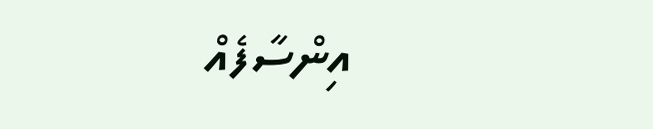އިންސާފެއް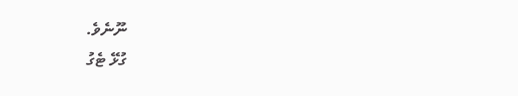ނޫނެވެ.
ގުޅޭ ޓެގު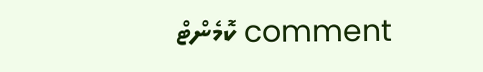comment ކޮމެންޓް